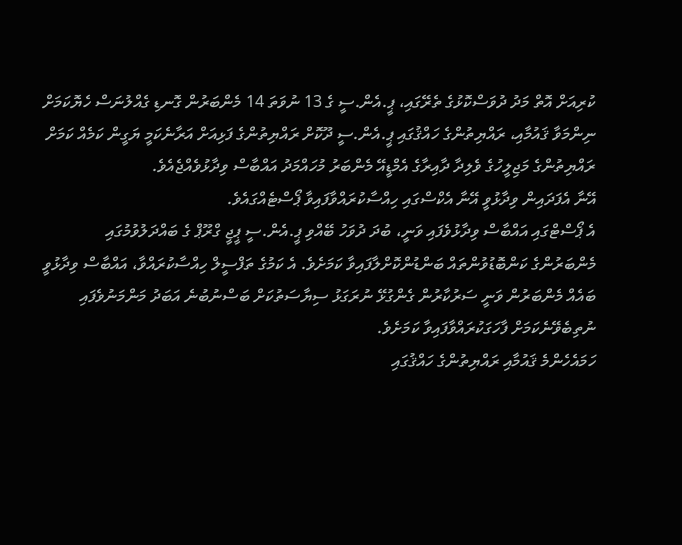ކުރިއަށް އޮތް މަދު ދުވަސްކޮޅުގެ ތެރޭގައި، ޕީ.އެން.ސީ ގެ 13 ނުވަތަ 14 މެންބަރުން ގޮނޑި ގެއްލުނަސް ހެޔޮކަމަށް ނިންމަވާ ޤައުމާއި، ރައްޔިތުންގެ ހައްޤުގައި ޕީ.އެން.ސީ ދޫކޮށް ރައްޔިތުންގެ ފަޅިއަށް އަރާނެކަމީ ޔަގީން ކަމެއް ކަމަށް ރައްޔިތުންގެ މަޖިލީހުގެ ވެލިދާ ދާއިރާގެ އެމްޑީއޭ މެންބަރު މުހައްމަދު އައްބާސް ވިދާޅުވެއްޖެއެވެ.
އޭނާ އެފަދައިން ވިދާޅުވީ އޭނާ އެކްސްގައި ހިއްސާކުރައްވާފައިވާ ޕޯސްޓެއްގައެވެ.
އެ ޕޯސްޓްގައި އައްބާސް ވިދާޅުވެފައި ވަނީ، ބުދަ ދުވަހު ބޭއްވި ޕީ.އެން.ސީ ޕީޖީ ގްރޫޕް ގެ ބައްދަލުވުމުގައި މެންބަރުންގެ ކަންބޮޑުވުންތައް ބަންޑުންކޮށްލާފައިވާ ކަމަށެވެ. އެ ކަމުގެ ތަފްސީލް ހިއްސާކުރައްވާ، އައްބާސް ވިދާޅުވީ ބައެއް މެންބަރުން ވަނީ ސަރުކާރުން ގެންގުޅޭ ނުރަގަޅު ސިޔާސަތުކަށް ބަސްނުބުނެ އަބަދު މަންމަނުވެފައި ނުތިބެވޭނެކަމަށް ފާހަގަކުރައްވާފައިވާ ކަމަށެވެ.
ހަމައެހެންމެ ޤައުމާއި ރައްޔިތުންގެ ހައްޤުގައި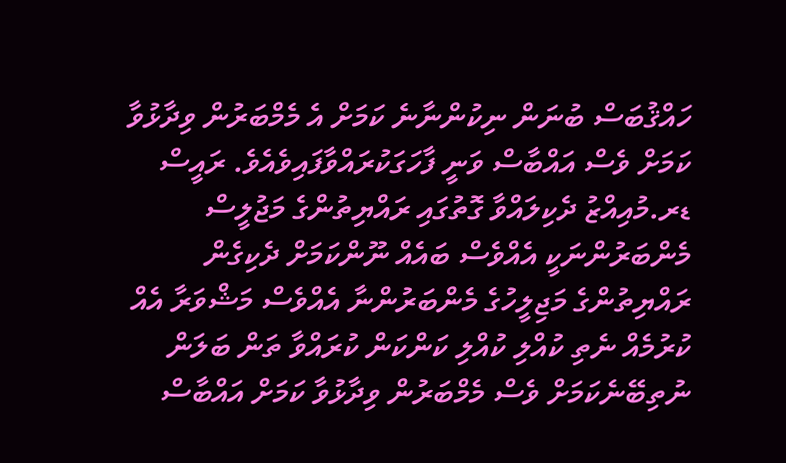ހައްޤުބަސް ބުނަން ނިކުންނާނެ ކަމަށް އެ މެމްބަރުން ވިދާޅުވާ ކަމަށް ވެސް އައްބާސް ވަނީ ފާހަގަކުރައްވާފައިވެއެވެ. ރައީސް ޑރ.މުއިއްޒު ދެކިލައްވާ ގޮތުގައި ރައްޔިތުންގެ މަޖުލީސް މެންބަރުންނަކީ އެއްވެސް ބައެއް ނޫންކަމަށް ދެކިގެން ރައްޔިތުންގެ މަޖިލީހުގެ މެންބަރުންނާ އެއްވެސް މަޝްވަރާ އެއް ކުރުމެއް ނެތި ކުއްލި ކުއްލި ކަންކަން ކުރައްވާ ތަން ބަލަން ނުތިބޭނެކަމަށް ވެސް މެމްބަރުން ވިދާޅުވާ ކަމަށް އައްބާސް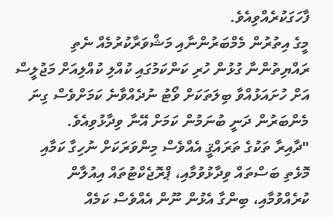ފާހަގަކުރެއްވިއެވެ.
މީގެ އިތުރުން މެމްބަރުންނާއި މަޝްވަރާކުރުމެއް ނެތި ރައްޔިތުންނާ ގުޅުން ހުރި ކަންކަމުގައި ކުއްލި ކުއްލިއަށް މަޖުލީސް އަށް ހުށައަޅުއްވާ ބިލަތަކަށް ވޯޓު ނުދެއްވާނެ ކަމަށްވެސް ގިނަ މެންބަރުން ދަނީ ބުނަމުން ކަމަށް އޭނާ ވިދާޅުވިއެވެ.
"ދާއިރާ ތަކުގެ ތަރައްޤީ އެއްވެސް މިންވަރަކަށް ނުހިގާ ކަމާއި މޮޅެތި ބަސްތައް ވިދާޅުވުމާއި، ޕްރޮޖެކްޓުތައް އިއުލާން ކުރެއްވުމާއި، ބިންގާ އެޅުން ނޫން އެއްވެސް ކަމެއް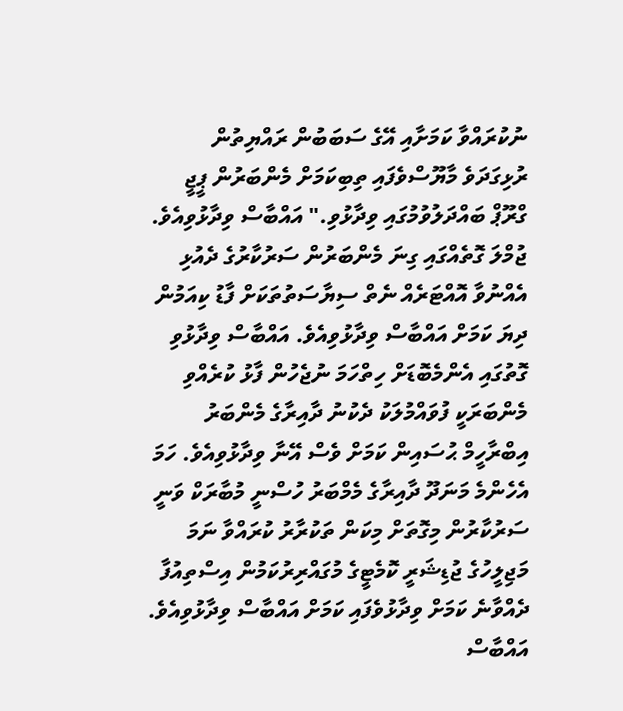ނުކުރައްވާ ކަމަށާއި އޭގެ ސަބަބުން ރައްޔިތުން ރުޅިގަދަވެ މާޔޫސްވެފައި ތިބިކަމަށް މެންބަރުން ޕީޖީ ގްރޫޕް ބައްދަލުވުމުގައި ވިދާޅުވި." އައްބާސް ވިދާޅުވިއެވެ.
ޖުމްލަ ގޮތެއްގައި ގިނަ މެންބަރުން ސަރުކާރުގެ ދެއުޅި އެއްނުވާ އޮއްޓަރެއް ނެތް ސިޔާސަތުތަކަށް ފާޑު ކިއަމުން ދިޔަ ކަމަށް އައްބާސް ވިދާޅުވިއެވެ. އައްބާސް ވިދާޅުވި ގޮތުގައި އެންމެބޮޑަށް ހިތްހަމަ ނުޖެހުން ފާޅު ކުރެއްވި މެންބަރަކީ ފުވައްމުލަކު ދެކުނު ދާއިރާގެ މެންބަރު އިބްރާހީމް ޙުސައިން ކަމަށް ވެސް އޭނާ ވިދާޅުވިއެވެ. ހަމަ އެހެންމެ މަނަދޫ ދާއިރާގެ މެމްބަރު ހުސްނީ މުބާރަކް ވަނީ ސަރުކާރުން މިގޮތަށް މިކަން ތަކުރާރު ކުރައްވާ ނަމަ މަޖިލީހުގެ ޖުޑިޝަރީ ކޮމެޓީގެ މުގައްރިރުކަމުން އިސްތިއުފާ ދެއްވާނެ ކަމަށް ވިދާޅުވެފައި ކަމަށް އައްބާސް ވިދާޅުވިއެވެ.
އައްބާސް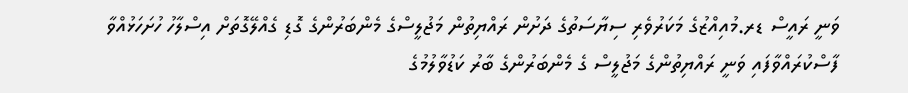ވަނީ ރައީސް ޑރ.މުއިއްޒުގެ މަކަރުވެރި ސިޔާސަތުގެ ދަށުން ރައްޔިތުން މަޖުލީސްގެ މެންބަރުންގެ ގޮޑި ގެއްލޭގޮތަށް އިސްލާހު ހުށަހަޅުއްވާ ފާސްކުރައްވާފައި ވަނީ ރައްޔިތުންގެ މަޖުލީސް ގެ މެންބަރުންގެ ބާރު ކަޑުވާލުމުގެ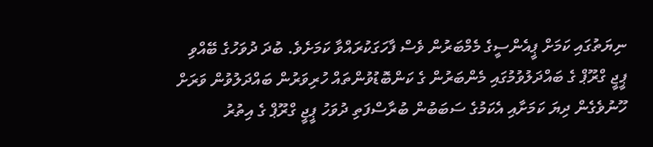ނިޔަތުގައި ކަމަށް ޕީއެންސީގެ މެމްބަރުން ވެސް ފާހަގަކުރައްވާ ކަމަށެވެ. ބުދަ ދުވަހުގެ ބޭއްވި ޕީޖީ ގްރޫޕް ގެ ބައްދަލުވުމުގައި މެންބަރުން ގެ ކަންބޮޑުވުންތައް ހުރިވަރުން ބައްދަލުވުން ވަރަށް ހޫނުވެގެން ދިޔަ ކަމަށާއި އެކަމުގެ ސަބަބުން ބުރާސްފަތި ދުވަހު ޕީޖީ ގްރޫޕް ގެ އިތުރު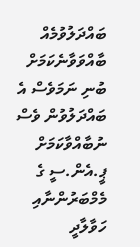ބައްދަލުވުމެއް ބާއްވަވާނެކަމަށް ބުނި ނަމަވެސް އެ ބައްދަލުވުން ވެސް ނުބާއްވާކަމަށް ޕީ.އެން.ސީ ގެ މެމްބަރުންނާއި ހަވާލާދީ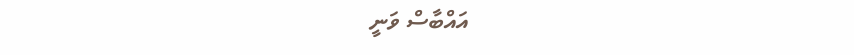އައްބާސް ވަނީ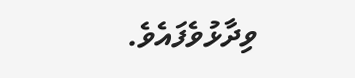ވިދާޅުވެފައެވެ.